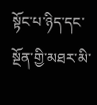སྟོང་པ་ཉིད་དང་སྔོན་གྱི་མཐར་མི་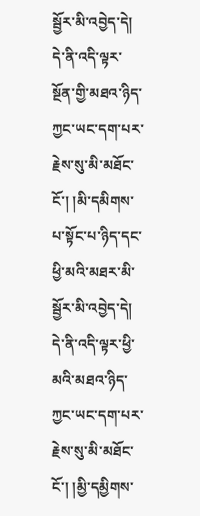སྦྱོར་མི་འབྱེད་དེ། དེ་ནི་འདི་ལྟར་སྔོན་གྱི་མཐའ་ཉིད་ཀྱང་ཡང་དག་པར་རྗེས་སུ་མི་མཐོང་ངོ་། །མི་དམིགས་པ་སྟོང་པ་ཉིད་དང་ཕྱི་མའི་མཐར་མི་སྦྱོར་མི་འབྱེད་དེ། དེ་ནི་འདི་ལྟར་ཕྱི་མའི་མཐའ་ཉིད་ཀྱང་ཡང་དག་པར་རྗེས་སུ་མི་མཐོང་ངོ་། །མྱི་དམྱིགས་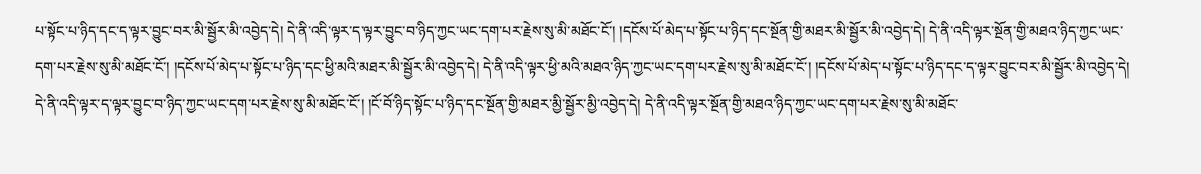པ་སྟོང་པ་ཉིད་དང་ད་ལྟར་བྱུང་བར་མི་སྦྱོར་མི་འབྱེད་དེ། དེ་ནི་འདི་ལྟར་ད་ལྟར་བྱུང་བ་ཉིད་ཀྱང་ཡང་དག་པར་རྗེས་སུ་མི་མཐོང་ངོ་། །དངོས་པོ་མེད་པ་སྟོང་པ་ཉིད་དང་སྔོན་གྱི་མཐར་མི་སྦྱོར་མི་འབྱེད་དེ། དེ་ནི་འདི་ལྟར་སྔོན་གྱི་མཐའ་ཉིད་ཀྱང་ཡང་དག་པར་རྗེས་སུ་མི་མཐོང་ངོ་། །དངོས་པོ་མེད་པ་སྟོང་པ་ཉིད་དང་ཕྱི་མའི་མཐར་མི་སྦྱོར་མི་འབྱེད་དེ། དེ་ནི་འདི་ལྟར་ཕྱི་མའི་མཐའ་ཉིད་ཀྱང་ཡང་དག་པར་རྗེས་སུ་མི་མཐོང་ངོ་། །དངོས་པོ་མེད་པ་སྟོང་པ་ཉིད་དང་ད་ལྟར་བྱུང་བར་མི་སྦྱོར་མི་འབྱེད་དེ། དེ་ནི་འདི་ལྟར་ད་ལྟར་བྱུང་བ་ཉིད་ཀྱང་ཡང་དག་པར་རྗེས་སུ་མི་མཐོང་ངོ་། །ངོ་བོ་ཉིད་སྟོང་པ་ཉིད་དང་སྔོན་གྱི་མཐར་མྱི་སྦྱོར་མྱི་འབྱེད་དེ། དེ་ནི་འདི་ལྟར་སྔོན་གྱི་མཐའ་ཉིད་ཀྱང་ཡང་དག་པར་རྗེས་སུ་མི་མཐོང་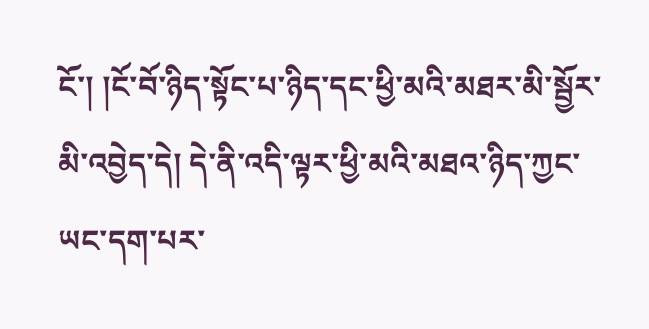ངོ་། །ངོ་བོ་ཉིད་སྟོང་པ་ཉིད་དང་ཕྱི་མའི་མཐར་མི་སྦྱོར་མི་འབྱེད་དེ། དེ་ནི་འདི་ལྟར་ཕྱི་མའི་མཐའ་ཉིད་ཀྱང་ཡང་དག་པར་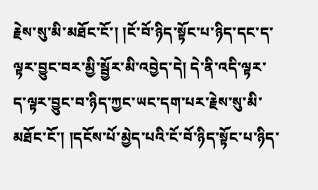རྗེས་སུ་མི་མཐོང་ངོ་། །ངོ་བོ་ཉིད་སྟོང་པ་ཉིད་དང་ད་ལྟར་བྱུང་བར་མྱི་སྦྱོར་མི་འབྱེད་དེ། དེ་ནི་འདི་ལྟར་ད་ལྟར་བྱུང་བ་ཉིད་ཀྱང་ཡང་དག་པར་རྗེས་སུ་མི་མཐོང་ངོ་། །དངོས་པོ་མྱེད་པའི་ངོ་བོ་ཉིད་སྟོང་པ་ཉིད་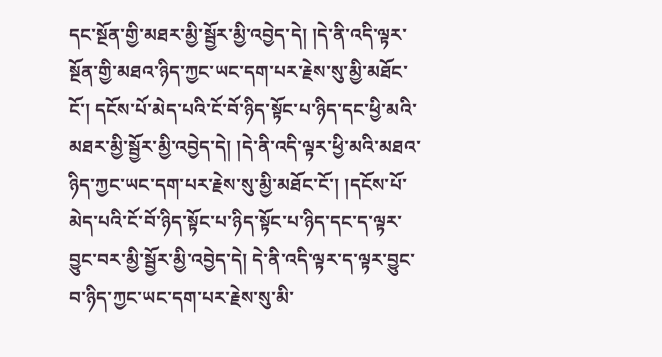དང་སྔོན་གྱི་མཐར་མྱི་སྦྱོར་མྱི་འབྱེད་དེ། །དེ་ནི་འདི་ལྟར་སྔོན་གྱི་མཐའ་ཉིད་ཀྱང་ཡང་དག་པར་རྗེས་སུ་མྱི་མཐོང་ངོ་། དངོས་པོ་མེད་པའི་ངོ་བོ་ཉིད་སྟོང་པ་ཉིད་དང་ཕྱི་མའི་མཐར་མྱི་སྦྱོར་མྱི་འབྱེད་དེ། །དེ་ནི་འདི་ལྟར་ཕྱི་མའི་མཐའ་ཉིད་ཀྱང་ཡང་དག་པར་རྗེས་སུ་མྱི་མཐོང་ངོ་། །དངོས་པོ་མེད་པའི་ངོ་བོ་ཉིད་སྟོང་པ་ཉིད་སྟོང་པ་ཉིད་དང་ད་ལྟར་བྱུང་བར་མྱི་སྦྱོར་མྱི་འབྱེད་དེ། དེ་ནི་འདི་ལྟར་ད་ལྟར་བྱུང་བ་ཉིད་ཀྱང་ཡང་དག་པར་རྗེས་སུ་མི་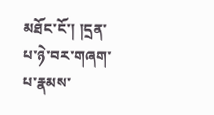མཐོང་ངོ་། །དྲན་པ་ཉེ་བར་གཞག་པ་རྣམས་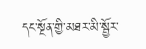དང་སྔོན་གྱི་མཐར་མི་སྦྱོར་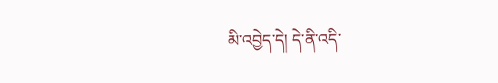མི་འབྱེད་དེ། དེ་ནི་འདི་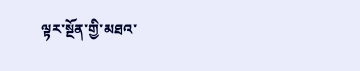ལྟར་སྔོན་གྱི་མཐའ་